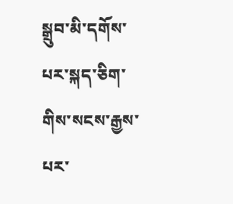སྒྲུབ་མི་དགོས་པར་སྐད་ཅིག་གིས་སངས་རྒྱས་པར་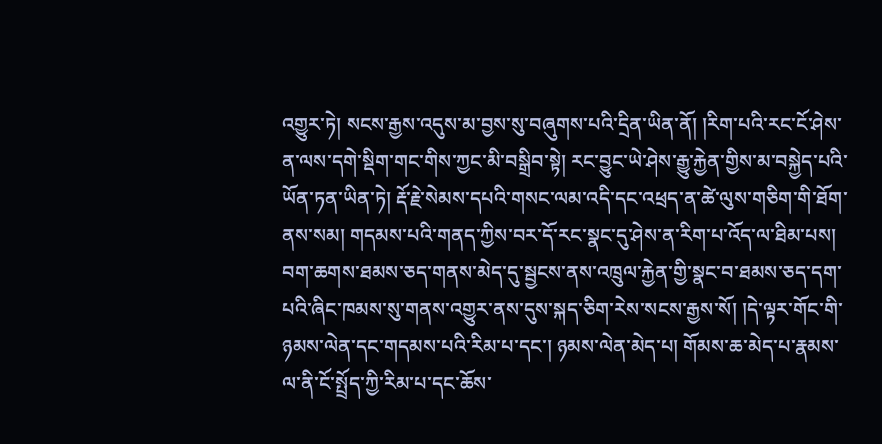འགྱུར་ཏེ། སངས་རྒྱས་འདུས་མ་བྱས་སུ་བཞུགས་པའི་དྲིན་ཡིན་ནོ། །རིག་པའི་རང་ངོ་ཤེས་ན་ལས་དགེ་སྡིག་གང་གིས་ཀྱང་མི་བསྒྲིབ་སྟེ། རང་བྱུང་ཡེ་ཤེས་རྒྱུ་རྐྱེན་གྱིས་མ་བསྐྱེད་པའི་ཡོན་ཏན་ཡིན་ཏེ། རྡོ་རྗེ་སེམས་དཔའི་གསང་ལམ་འདི་དང་འཕྲད་ན་ཚེ་ལུས་གཅིག་གི་ཐོག་ནས་སམ། གདམས་པའི་གནད་ཀྱིས་བར་དོ་རང་སྣང་དུ་ཤེས་ན་རིག་པ་འོད་ལ་ཐིམ་པས། བག་ཆགས་ཐམས་ཅད་གནས་མེད་དུ་སྦྱངས་ནས་འཁྲུལ་རྐྱེན་གྱི་སྣང་བ་ཐམས་ཅད་དག་པའི་ཞིང་ཁམས་སུ་གནས་འགྱུར་ནས་དུས་སྐད་ཅིག་རེས་སངས་རྒྱས་སོ། །དེ་ལྟར་གོང་གི་ཉམས་ལེན་དང་གདམས་པའི་རིམ་པ་དང་། ཉམས་ལེན་མེད་པ། གོམས་ཆ་མེད་པ་རྣམས་ལ་ནི་ངོ་སྤྲོད་ཀྱི་རིམ་པ་དང་ཆོས་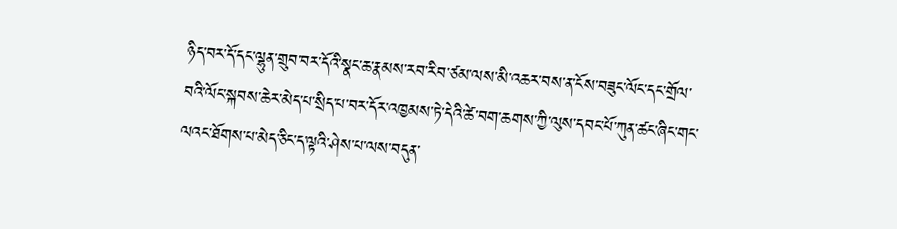ཉིད་བར་དོ་དང་ལྷུན་གྲུབ་བར་དོའི་སྣང་ཆ་རྣམས་རབ་རིབ་ཙམ་ལས་མི་འཆར་བས་ན་ངོས་བཟུང་ལོང་དང་གྲོལ་བའི་ལོང་སྐབས་ཆེར་མེད་པ་སྲིད་པ་བར་དོར་འཁྱམས་ཏེ་དེའི་ཚེ་བག་ཆགས་ཀྱི་ལུས་དབང་པོ་ཀུན་ཚང་ཞིང་གང་ལའང་ཐོགས་པ་མེད་ཅིང་ད་ལྟའི་ཤེས་པ་ལས་བདུན་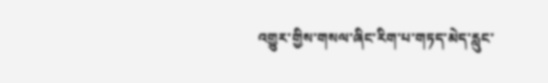འགྱུར་གྱིས་གསལ་ཞིང་རིག་པ་གཏད་མེད་རླུང་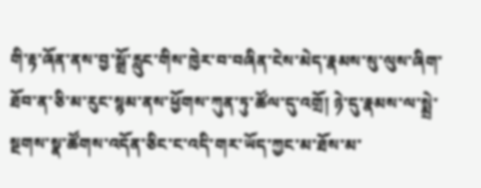གི་རྟ་ཞོན་ནས་བྱ་སྒྲོ་རླུང་གིས་ཁྱེར་བ་བཞིན་ངེས་མེད་རྣམས་སུ་ལུས་ཞིག་ཐོབ་ན་ཅི་མ་རུང་སྙམ་ནས་ཕྱོགས་ཀུན་ཏུ་ཚོལ་དུ་འགྲོ། ཉེ་དུ་རྣམས་ལ་སྨྲེ་སྔགས་སྣ་ཚོགས་འདོན་ཅིང་ང་འདི་གར་ཡོད་ཀྱང་མ་ཐོས་མ་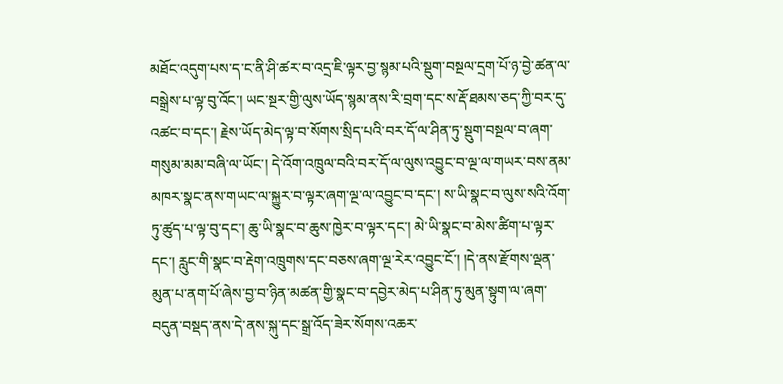མཐོང་འདུག་པས་ད་ང་ནི་ཤི་ཚར་བ་འདྲ་ཇི་ལྟར་བྱ་སྙམ་པའི་སྡུག་བསྔལ་དྲག་པོ་ཉ་བྱེ་ཚན་ལ་བསྒྲེས་པ་ལྟ་བུ་འོང་། ཡང་སྔར་གྱི་ལུས་ཡོད་སྙམ་ནས་རི་བྲག་དང་ས་རྡོ་ཐམས་ཅད་ཀྱི་བར་དུ་འཚང་བ་དང་། རྗེས་ཡོད་མེད་ལྟ་བ་སོགས་སྲིད་པའི་བར་དོ་ལ་ཤིན་ཏུ་སྡུག་བསྔལ་བ་ཞག་གསུམ་མམ་བཞི་ལ་ཡོང་། དེ་འོག་འཁྲུལ་བའི་བར་དོ་ལ་ལུས་འབྱུང་བ་ལྔ་ལ་གཡར་བས་ནམ་མཁར་སྣང་ནས་གཡང་ལ་སྐྱུར་བ་ལྟར་ཞག་ལྔ་ལ་འབྱུང་བ་དང་། ས་ཡི་སྣང་བ་ལུས་སའི་འོག་ཏུ་ཚུད་པ་ལྟ་བུ་དང་། ཆུ་ཡི་སྣང་བ་ཆུས་ཁྱེར་བ་ལྟར་དང་། མེ་ཡི་སྣང་བ་མེས་ཚིག་པ་ལྟར་དང་། རླུང་གི་སྣང་བ་རྡེག་འཁྲུགས་དང་བཅས་ཞག་ལྔ་རེར་འབྱུང་ངོ་། །དེ་ནས་རྫོགས་ལྡན་མུན་པ་ནག་པོ་ཞེས་བྱ་བ་ཉིན་མཚན་གྱི་སྣང་བ་དབྱེར་མེད་པ་ཤིན་ཏུ་མུན་སྟུག་ལ་ཞག་བདུན་བསྡད་ནས་དེ་ནས་སྐུ་དང་སྒྲ་འོད་ཟེར་སོགས་འཆར་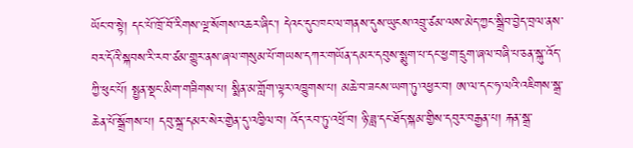ཡོང་བ་སྟེ། དང་པོ་ཁྲོ་བོ་རིགས་ལྔ་སོགས་འཆར་ཞིང་། དེའང་དུང་ཁང་ལ་གནས་དུས་ཡུངས་འབྲུ་ཙམ་ལས་མེད་ཀྱང་སྒྲིབ་བྱེད་བྲལ་ནས་བར་དོའི་སྐབས་རི་རབ་ཙམ་གྱུར་ནས་ཞལ་གསུམ་པོ་གཡས་དཀར་གཡོན་དམར་དབུས་སྨུག་པ་དང་ཕྱག་དྲུག་ཞལ་བཞི་པ་ཅན་སྐུ་འོད་ཀྱི་ཕུང་པོ། སྤྱན་སྡང་མིག་གཟིགས་པ། སྨིན་མ་གློག་ལྟར་འཁྱུགས་པ། མཆེ་བ་ཟངས་ཡག་ཏུ་འཕྱར་བ། ཨ་ལ་དང་ཧ་ལའི་འཇིགས་སྒྲ་ཆེན་པོ་སྒྲོགས་པ། དབུ་སྐྲ་དམར་སེར་གྱེན་དུ་འཁྱིལ་བ། འོད་རབ་ཏུ་འཕྲོ་བ། ཉི་ཟླ་དང་ཐོད་སྐམ་གྱིས་དབུར་བརྒྱན་པ། རྐན་སྒྲ་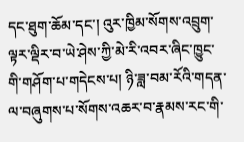དང་ཐུག་ཆོམ་དང་། འུར་ཁྱིམ་སོགས་འབྲུག་ལྟར་ལྡིར་བ་ཡེ་ཤེས་ཀྱི་མེ་རི་འབར་ཞིང་ཁྱུང་གི་གཤོག་པ་གདེངས་པ། ཉི་ཟླ་བམ་རོའི་གདན་ལ་བཞུགས་པ་སོགས་འཆར་བ་རྣམས་རང་གི་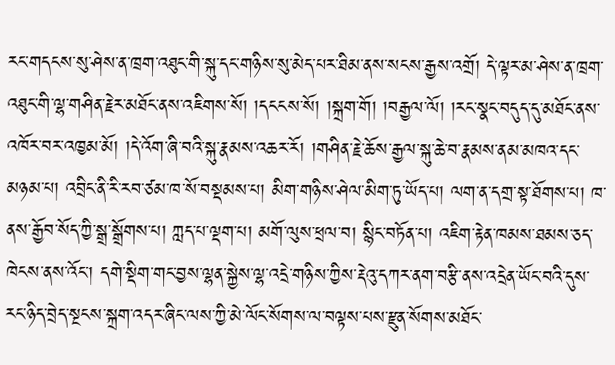རང་གདངས་སུ་ཤེས་ན་ཁྲག་འཐུང་གི་སྐུ་དང་གཉིས་སུ་མེད་པར་ཐིམ་ནས་སངས་རྒྱས་འགྲོ། དེ་ལྟར་མ་ཤེས་ན་ཁྲག་འཐུང་གི་ལྷ་གཤིན་རྗེར་མཐོང་ནས་འཇིགས་སོ། །དངངས་སོ། །སྐྲག་གོ། །བརྒྱལ་ལོ། །རང་སྣང་བདུད་དུ་མཐོང་ནས་འཁོར་བར་འཁྱམ་མོ། །དེ་འོག་ཞི་བའི་སྐུ་རྣམས་འཆར་རོ། །གཤིན་རྗེ་ཆོས་རྒྱལ་སྐུ་ཆེ་བ་རྣམས་ནམ་མཁའ་དང་མཉམ་པ། འབྲིང་ནི་རི་རབ་ཙམ་ཁ་སོ་བསྡམས་པ། མིག་གཉིས་ཤེལ་མིག་ཏུ་ཡོད་པ། ལག་ན་དགྲ་སྟ་ཐོགས་པ། ཁ་ནས་རྒྱོབ་སོད་ཀྱི་སྒྲ་སྒྲོགས་པ། ཀླད་པ་ལྡག་པ། མགོ་ལུས་ཕྲལ་བ། སྙིང་བཏོན་པ། འཇིག་རྟེན་ཁམས་ཐམས་ཅད་ཁེངས་ནས་འོང་། དགེ་སྡིག་གང་བྱས་ལྷན་སྐྱེས་ལྷ་འདྲེ་གཉིས་ཀྱིས་རྡེའུ་དཀར་ནག་བརྩི་ནས་འདྲེན་ཡོང་བའི་དུས་རང་ཉིད་བྲེད་སྔངས་སྐྲག་འདར་ཞིང་ལས་ཀྱི་མེ་ལོང་སོགས་ལ་བལྟས་པས་རྫུན་སོགས་མཐོང་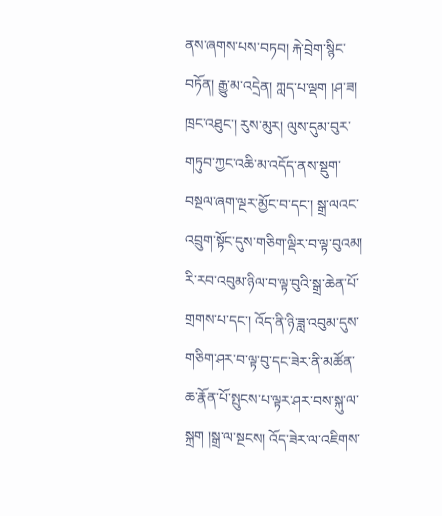ནས་ཞགས་པས་བཏབ། རྐེ་བྲེག་སྙིང་བཏོན། རྒྱུ་མ་འདྲེན། ཀླད་པ་ལྡག །ཤ་ཟ། ཁྲང་འཐུང་། རུས་མུར། ལུས་དུམ་བུར་གཏུབ་ཀྱང་འཆི་མ་འདོད་ནས་སྡུག་བསྔལ་ཞག་ལྔར་མྱོང་བ་དང་། སྒྲ་ལའང་འབྲུག་སྟོང་དུས་གཅིག་ལྡིར་བ་ལྟ་བུའམ། རི་རབ་འབུམ་ཉིལ་བ་ལྟ་བུའི་སྒྲ་ཆེན་པོ་གྲགས་པ་དང་། འོད་ནི་ཉི་ཟླ་འབུམ་དུས་གཅིག་ཤར་བ་ལྟ་བུ་དང་ཟེར་ནི་མཚོན་ཆ་རྣོན་པོ་སྤུངས་པ་ལྟར་ཤར་བས་སྐུ་ལ་སྐྲག །སྒྲ་ལ་སྔངས། འོད་ཟེར་ལ་འཇིགས་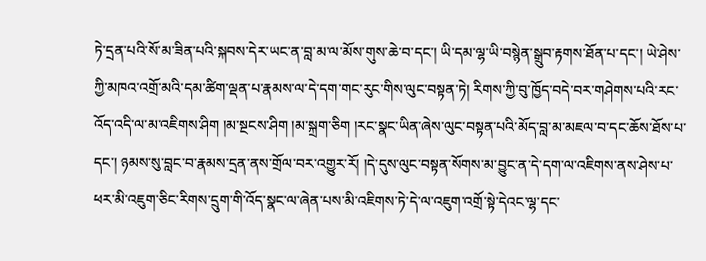ཏེ་དྲན་པའི་སོ་མ་ཟིན་པའི་སྐབས་དེར་ཡང་ན་བླ་མ་ལ་མོས་གུས་ཆེ་བ་དང་། ཡི་དམ་ལྷ་ཡི་བསྙེན་སྒྲུབ་རྟགས་ཐོན་པ་དང་། ཡེ་ཤེས་ཀྱི་མཁའ་འགྲོ་མའི་དམ་ཚིག་ལྡན་པ་རྣམས་ལ་དེ་དག་གང་རུང་གིས་ལུང་བསྟན་ཏེ། རིགས་ཀྱི་བུ་ཁྱོད་བདེ་བར་གཤེགས་པའི་རང་འོད་འདི་ལ་མ་འཇིགས་ཤིག །མ་སྔངས་ཤིག །མ་སྐྲག་ཅིག །རང་སྣང་ཡིན་ཞེས་ལུང་བསྟན་པའི་མོད་བླ་མ་མཇལ་བ་དང་ཆོས་ཐོས་པ་དང་། ཉམས་སུ་བླང་བ་རྣམས་དྲན་ནས་གྲོལ་བར་འགྱུར་རོ། །དེ་དུས་ལུང་བསྟན་སོགས་མ་བྱུང་ན་དེ་དག་ལ་འཇིགས་ནས་ཤེས་པ་ཕར་མི་འཇུག་ཅིང་རིགས་དྲུག་གི་འོད་སྣང་ལ་ཞེན་པས་མི་འཇིགས་ཏེ་དེ་ལ་འཇུག་འགྲོ་སྟེ་དེའང་ལྷ་དང་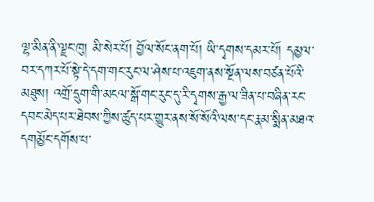ལྷ་མིན་ནི་ལྗང་ཁུ། མི་སེར་པོ། བྱོལ་སོང་ནག་པོ། ཡི་དྭགས་དམར་པོ། དམྱལ་བར་དཀར་པོ་སྟེ་དེ་དག་གང་རུང་ལ་ཤེས་པ་འཇུག་ནས་སྔོན་ལས་བཙན་པོའི་མཐུས། འགྲོ་དྲུག་གི་མངལ་སྒོ་གང་རུང་དུ་རི་དྭགས་རྒྱ་ལ་ཟིན་པ་བཞིན་རང་དབང་མེད་པར་ཐེབས་ཀྱིས་ཚུད་པར་གྱུར་ནས་སོ་སོའི་ལས་དང་རྣམ་སྨིན་མཐའ་དགམྱོང་དགོས་པ་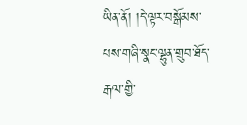ཡིན་ནོ། །དེ་ལྟར་བསྒོམས་པས་གཞི་སྣང་ལྷུན་གྲུབ་ཐོད་རྒལ་གྱི་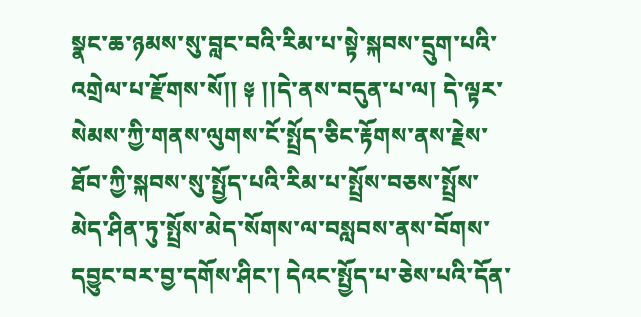སྣང་ཆ་ཉམས་སུ་བླང་བའི་རིམ་པ་སྟེ་སྐབས་དྲུག་པའི་འགྲེལ་པ་རྫོགས་སོ།། ༈ །།དེ་ནས་བདུན་པ་ལ། དེ་ལྟར་སེམས་ཀྱི་གནས་ལུགས་ངོ་སྤྲོད་ཅིང་རྟོགས་ནས་རྗེས་ཐོབ་ཀྱི་སྐབས་སུ་སྤྱོད་པའི་རིམ་པ་སྤྲོས་བཅས་སྤྲོས་མེད་ཤིན་ཏུ་སྤྲོས་མེད་སོགས་ལ་བསླབས་ནས་བོགས་དབྱུང་བར་བྱ་དགོས་ཤིང་། དེའང་སྤྱོད་པ་ཅེས་པའི་དོན་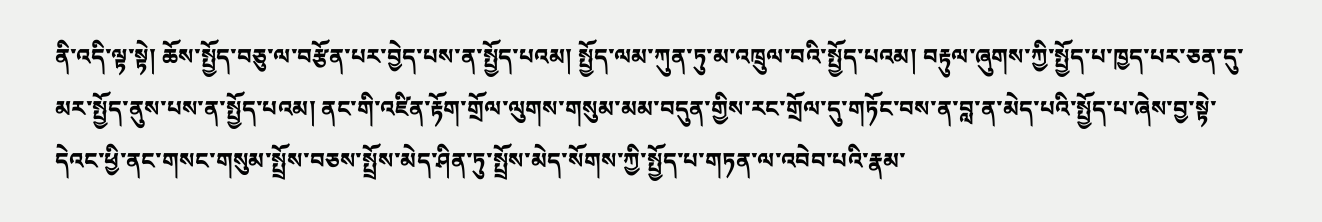ནི་འདི་ལྟ་སྟེ། ཆོས་སྤྱོད་བཅུ་ལ་བརྩོན་པར་བྱེད་པས་ན་སྤྱོད་པའམ། སྤྱོད་ལམ་ཀུན་ཏུ་མ་འཁྲུལ་བའི་སྤྱོད་པའམ། བརྟུལ་ཞུགས་ཀྱི་སྤྱོད་པ་ཁྱད་པར་ཅན་དུ་མར་སྤྱོད་ནུས་པས་ན་སྤྱོད་པའམ། ནང་གི་འཛིན་རྟོག་གྲོལ་ལུགས་གསུམ་མམ་བདུན་གྱིས་རང་གྲོལ་དུ་གཏོང་བས་ན་བླ་ན་མེད་པའི་སྤྱོད་པ་ཞེས་བྱ་སྟེ་དེའང་ཕྱི་ནང་གསང་གསུམ་སྤྲོས་བཅས་སྤྲོས་མེད་ཤིན་ཏུ་སྤྲོས་མེད་སོགས་ཀྱི་སྤྱོད་པ་གཏན་ལ་འབེབ་པའི་རྣམ་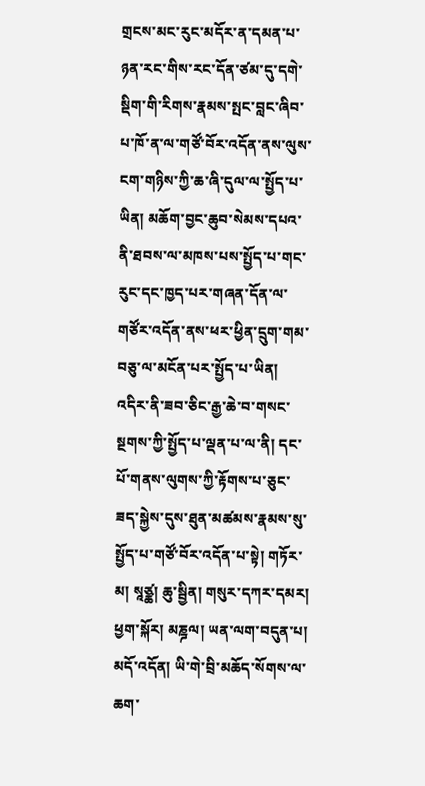གྲངས་མང་རུང་མདོར་ན་དམན་པ་ཉན་རང་གིས་རང་དོན་ཙམ་དུ་དགེ་སྡིག་གི་རིགས་རྣམས་སྤང་བླང་ཞིབ་པ་ཁོ་ན་ལ་གཙོ་བོར་འདོན་ནས་ལུས་ངག་གཉིས་ཀྱི་ཆ་ཞི་དུལ་ལ་སྤྱོད་པ་ཡིན། མཆོག་བྱང་ཆུབ་སེམས་དཔའ་ནི་ཐབས་ལ་མཁས་པས་སྤྱོད་པ་གང་རུང་དང་ཁྱད་པར་གཞན་དོན་ལ་གཙོར་འདོན་ནས་ཕར་ཕྱིན་དྲུག་གམ་བཅུ་ལ་མངོན་པར་སྤྱོད་པ་ཡིན། འདིར་ནི་ཟབ་ཅིང་རྒྱ་ཆེ་བ་གསང་སྔགས་ཀྱི་སྤྱོད་པ་ལྡན་པ་ལ་ནི། དང་པོ་གནས་ལུགས་ཀྱི་རྟོགས་པ་ཅུང་ཟད་སྐྱེས་དུས་ཐུན་མཚམས་རྣམས་སུ་སྤྱོད་པ་གཙོ་བོར་འདོན་པ་སྟེ། གཏོར་མ། སཱཙྪ། ཆུ་སྦྱིན། གསུར་དཀར་དམར། ཕྱག་སྐོར། མཎྜལ། ཡན་ལག་བདུན་པ། མདོ་འདོན། ཡི་གེ་བྲི་མཆོད་སོགས་ལ་ཆག་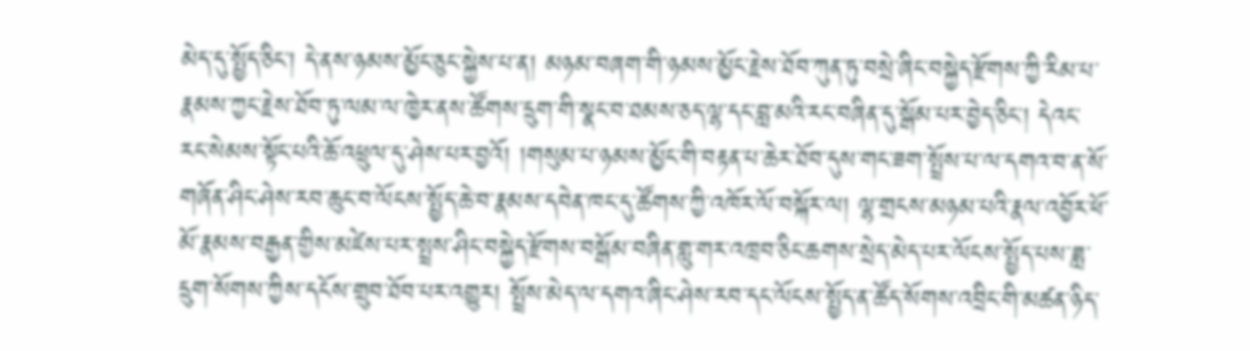མེད་དུ་སྤྱོད་ཅིང་། དེ་ནས་ཉམས་མྱོང་ཅུང་སྐྱེས་པ་ན། མཉམ་བཞག་གི་ཉམས་མྱོང་རྗེས་ཐོབ་ཀུན་ཏུ་བསྲེ་ཞིང་བསྐྱེད་རྫོགས་ཀྱི་རིམ་པ་རྣམས་ཀྱང་རྗེས་ཐོབ་ཏུ་ལམ་ལ་ཁྱེར་ནས་ཚོགས་དྲུག་གི་སྣང་བ་ཐམས་ཅད་ལྷ་དང་བླ་མའི་རང་བཞིན་དུ་སྒོམ་པར་བྱེད་ཅིང་། དེའང་རང་སེམས་སྟོང་པའི་ཆོ་འཕྲུལ་དུ་ཤེས་པར་བྱའོ། །གསུམ་པ་ཉམས་མྱོང་གི་བརྟན་པ་ཆེར་ཐོབ་དུས་གང་ཟག་སྤྲོས་པ་ལ་དགའ་བ་ན་སོ་གཞོན་ཤིང་ཤེས་རབ་ཆུང་བ་ལོངས་སྤྱོད་ཆེ་བ་རྣམས་དབེན་ཁང་དུ་ཚོགས་ཀྱི་འཁོར་ལོ་བསྐོར་ལ། ལྷ་གྲངས་མཉམ་པའི་རྣལ་འབྱོར་ཕོ་མོ་རྣམས་བརྒྱན་གྱིས་མཛེས་པར་སྤྲས་ཤིང་བསྐྱེད་རྫོགས་བསྒོམ་བཞིན་གླུ་གར་འཁྲབ་ཅིང་ཆགས་སྲེད་མེད་པར་ལོངས་སྤྱོད་པས་ཟླ་དྲུག་སོགས་ཀྱིས་དངོས་གྲུབ་ཐོབ་པར་འགྱུར། སྤྲོས་མེད་ལ་དགའ་ཞིང་ཤེས་རབ་དང་ལོངས་སྤྱོད་ན་ཚོད་སོགས་འབྲིང་གི་མཚན་ཉིད་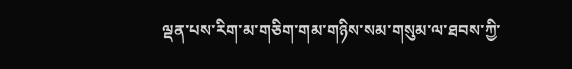ལྡན་པས་རིག་མ་གཅིག་གམ་གཉིས་སམ་གསུམ་ལ་ཐབས་ཀྱི་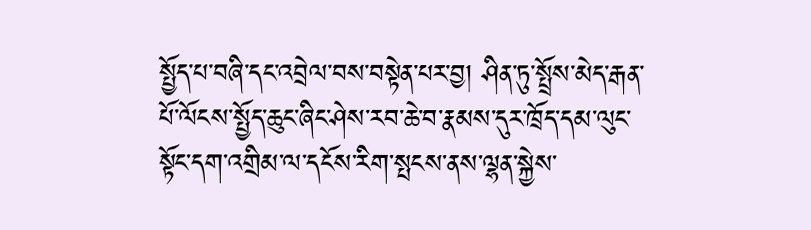སྤྱོད་པ་བཞི་དང་འབྲེལ་བས་བསྟེན་པར་བྱ། ཤིན་ཏུ་སྤྲོས་མེད་རྒན་པོ་ལོངས་སྤྱོད་ཆུང་ཞིང་ཤེས་རབ་ཆེ་བ་རྣམས་དུར་ཁྲོད་དམ་ལུང་སྟོང་དག་འགྲིམ་ལ་དངོས་རིག་སྤངས་ནས་ལྷན་སྐྱེས་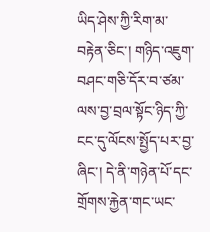ཡིད་ཤེས་ཀྱི་རིག་མ་བརྟེན་ཅིང་། གཉིད་འཇུག་བཤང་གཅི་དོར་བ་ཙམ་ལས་བྱ་བྲལ་སྟོང་ཉིད་ཀྱི་ངང་དུ་ལོངས་སྤྱོད་པར་བྱ་ཞིང་། དེ་ནི་གཉེན་པོ་དང་གྲོགས་རྐྱེན་གང་ཡང་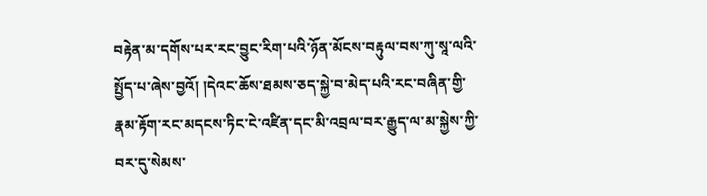བརྟེན་མ་དགོས་པར་རང་བྱུང་རིག་པའི་ཉོན་མོངས་བརྟུལ་བས་ཀུ་སཱ་ལའི་སྤྱོད་པ་ཞེས་བྱའོ། །དེའང་ཆོས་ཐམས་ཅད་སྐྱེ་བ་མེད་པའི་རང་བཞིན་གྱི་རྣམ་རྟོག་རང་མདངས་ཏིང་ངེ་འཛིན་དང་མི་འབྲལ་བར་རྒྱུད་ལ་མ་སྐྱེས་ཀྱི་བར་དུ་སེམས་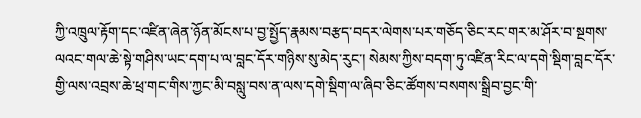ཀྱི་འཁྲུལ་རྟོག་དང་འཛིན་ཞེན་ཉོན་མོངས་པ་བྱ་སྤྱོད་རྣམས་བརྩད་བདར་ལེགས་པར་གཅོད་ཅིང་རང་གར་མ་ཤོར་བ་སྔགས་ལའང་གལ་ཆེ་སྟེ་གཤིས་ཡང་དག་པ་ལ་བླང་དོར་གཉིས་སུ་མེད་རུང་། སེམས་ཀྱིས་བདག་ཏུ་འཛིན་རིང་ལ་དགེ་སྡིག་བླང་དོར་གྱི་ལས་འབྲས་ཆེ་ཕྲ་གང་གིས་ཀྱང་མི་བསླུ་བས་ན་ལས་དགེ་སྡིག་ལ་ཞིབ་ཅིང་ཚོགས་བསགས་སྒྲིབ་བྱང་གི་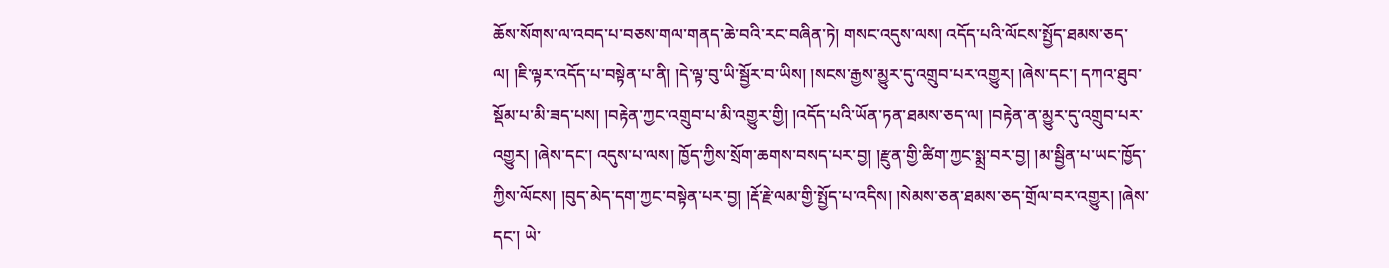ཆོས་སོགས་ལ་འབད་པ་བཅས་གལ་གནད་ཆེ་བའི་རང་བཞིན་ཏེ། གསང་འདུས་ལས། འདོད་པའི་ལོངས་སྤྱོད་ཐམས་ཅད་ལ། །ཇི་ལྟར་འདོད་པ་བསྟེན་པ་ནི། །དེ་ལྟ་བུ་ཡི་སྦྱོར་བ་ཡིས། །སངས་རྒྱས་མྱུར་དུ་འགྲུབ་པར་འགྱུར། །ཞེས་དང་། དཀའ་ཐུབ་སྡོམ་པ་མི་ཟད་པས། །བརྟེན་ཀྱང་འགྲུབ་པ་མི་འགྱུར་གྱི། །འདོད་པའི་ཡོན་ཏན་ཐམས་ཅད་ལ། །བརྟེན་ན་མྱུར་དུ་འགྲུབ་པར་འགྱུར། །ཞེས་དང་། འདུས་པ་ལས། ཁྱོད་ཀྱིས་སྲོག་ཆགས་བསད་པར་བྱ། །རྫུན་གྱི་ཚིག་ཀྱང་སྨྲ་བར་བྱ། །མ་སྦྱིན་པ་ཡང་ཁྱོད་ཀྱིས་ལོངས། །བུད་མེད་དག་ཀྱང་བསྟེན་པར་བྱ། །རྡོ་རྗེ་ལམ་གྱི་སྤྱོད་པ་འདིས། །སེམས་ཅན་ཐམས་ཅད་གྲོལ་བར་འགྱུར། །ཞེས་དང་། ཡེ་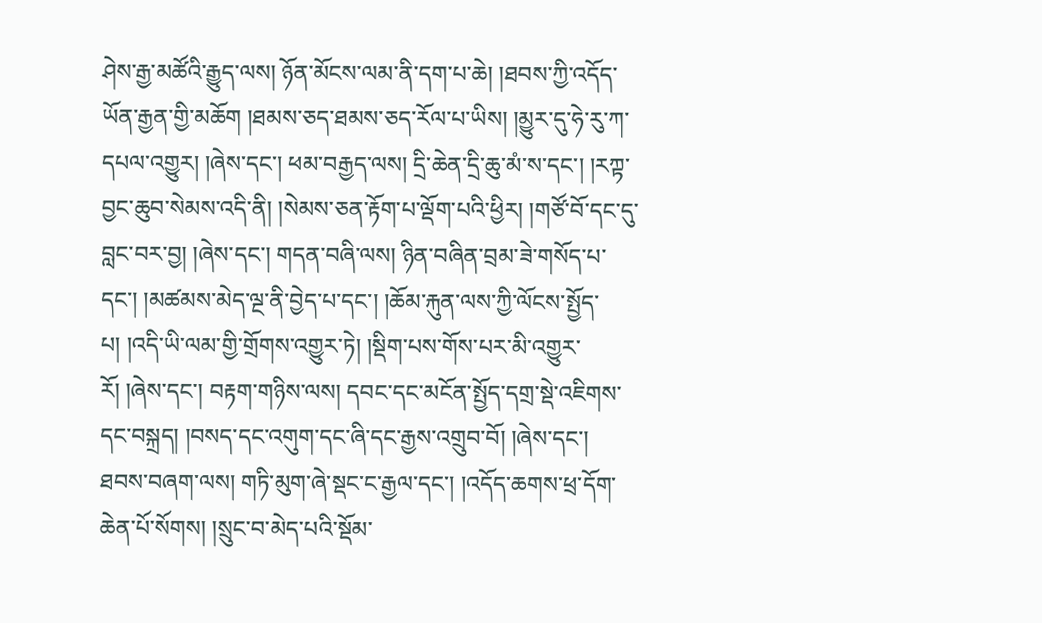ཤེས་རྒྱ་མཚོའི་རྒྱུད་ལས། ཉོན་མོངས་ལམ་ནི་དག་པ་ཆེ། །ཐབས་ཀྱི་འདོད་ཡོན་རྒྱན་གྱི་མཆོག །ཐམས་ཅད་ཐམས་ཅད་རོལ་པ་ཡིས། །མྱུར་དུ་ཧེ་རུ་ཀ་དཔལ་འགྱུར། །ཞེས་དང་། ཕམ་བརྒྱད་ལས། དྲི་ཆེན་དྲི་ཆུ་མཾ་ས་དང་། །རཀྟ་བྱང་ཆུབ་སེམས་འདི་ནི། །སེམས་ཅན་རྟོག་པ་ལྡོག་པའི་ཕྱིར། །གཙོ་བོ་དང་དུ་བླང་བར་བྱ། །ཞེས་དང་། གདན་བཞི་ལས། ཉིན་བཞིན་བྲམ་ཟེ་གསོད་པ་དང་། །མཚམས་མེད་ལྔ་ནི་བྱེད་པ་དང་། །ཆོམ་རྐུན་ལས་ཀྱི་ལོངས་སྤྱོད་པ། །འདི་ཡི་ལམ་གྱི་གྲོགས་འགྱུར་ཏེ། །སྡིག་པས་གོས་པར་མི་འགྱུར་རོ། །ཞེས་དང་། བརྟག་གཉིས་ལས། དབང་དང་མངོན་སྤྱོད་དགྲ་སྡེ་འཇིགས་དང་བསྐྲད། །བསད་དང་འགུག་དང་ཞི་དང་རྒྱས་འགྲུབ་བོ། །ཞེས་དང་། ཐབས་བཞག་ལས། གཏི་མུག་ཞེ་སྡང་ང་རྒྱལ་དང་། །འདོད་ཆགས་ཕྲ་དོག་ཆེན་པོ་སོགས། །སྲུང་བ་མེད་པའི་སྡོམ་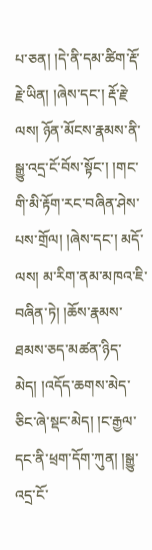པ་ཅན། །དེ་ནི་དམ་ཚིག་རྡོ་རྗེ་ཡིན། །ཞེས་དང་། རྡོ་རྗེ་ལས། ཉོན་མོངས་རྣམས་ནི་སྒྱུ་འདྲ་ངོ་བོས་སྟོང་། །གང་གི་མི་རྟོག་རང་བཞིན་ཤེས་པས་གྲོལ། །ཞེས་དང་། མདོ་ལས། མ་རིག་ནམ་མཁའ་ཇི་བཞིན་ཏེ། །ཆོས་རྣམས་ཐམས་ཅད་མཚན་ཉིད་མེད། །འདོད་ཆགས་མེད་ཅིང་ཞེ་སྡང་མེད། །ང་རྒྱལ་དང་ནི་ཕྲག་དོག་ཀུན། །སྒྱུ་འདྲ་ངོ་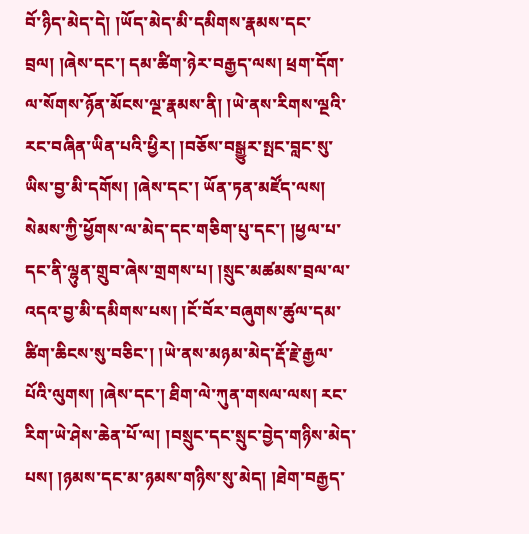བོ་ཉིད་མེད་དེ། །ཡོད་མེད་མི་དམིགས་རྣམས་དང་བྲལ། །ཞེས་དང་། དམ་ཚིག་ཉེར་བརྒྱད་ལས། ཕྲག་དོག་ལ་སོགས་ཉོན་མོངས་ལྔ་རྣམས་ནི། །ཡེ་ནས་རིགས་ལྔའི་རང་བཞིན་ཡིན་པའི་ཕྱིར། །བཅོས་བསྒྱུར་སྤང་བླང་སུ་ཡིས་བྱ་མི་དགོས། །ཞེས་དང་། ཡོན་ཏན་མཛོད་ལས། སེམས་ཀྱི་ཕྱོགས་ལ་མེད་དང་གཅིག་པུ་དང་། །ཕྱལ་པ་དང་ནི་ལྷུན་གྲུབ་ཞེས་གྲགས་པ། །སྲུང་མཚམས་བྲལ་ལ་འདའ་བྱ་མི་དམིགས་པས། །ངོ་བོར་བཞུགས་ཚུལ་དམ་ཚིག་ཆིངས་སུ་བཅིང་། །ཡེ་ནས་མཉམ་མེད་རྡོ་རྗེ་རྒྱལ་པོའི་ལུགས། །ཞེས་དང་། ཐིག་ལེ་ཀུན་གསལ་ལས། རང་རིག་ཡེ་ཤེས་ཆེན་པོ་ལ། །བསྲུང་དང་སྲུང་བྱེད་གཉིས་མེད་པས། །ཉམས་དང་མ་ཉམས་གཉིས་སུ་མེད། །ཐེག་བརྒྱད་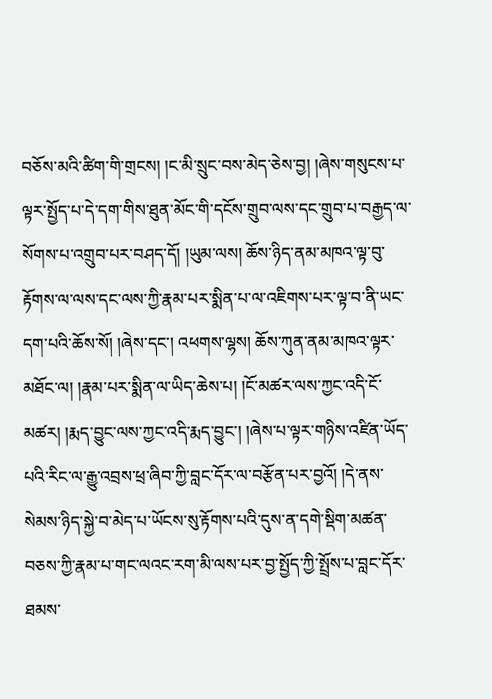བཅོས་མའི་ཚིག་གི་གྲངས། །ང་མི་སྲུང་བས་མེད་ཅེས་བྱ། །ཞེས་གསུངས་པ་ལྟར་སྤྱོད་པ་དེ་དག་གིས་ཐུན་མོང་གི་དངོས་གྲུབ་ལས་དང་གྲུབ་པ་བརྒྱད་ལ་སོགས་པ་འགྲུབ་པར་བཤད་དོ། །ཡུམ་ལས། ཆོས་ཉིད་ནམ་མཁའ་ལྟ་བུ་རྟོགས་ལ་ལས་དང་ལས་ཀྱི་རྣམ་པར་སྨིན་པ་ལ་འཇིགས་པར་ལྟ་བ་ནི་ཡང་དག་པའི་ཆོས་སོ། །ཞེས་དང་། འཕགས་ལྷས། ཆོས་ཀུན་ནམ་མཁའ་ལྟར་མཐོང་ལ། །རྣམ་པར་སྨིན་ལ་ཡིད་ཆེས་པ། །ངོ་མཚར་ལས་ཀྱང་འདི་ངོ་མཚར། །རྨད་བྱུང་ལས་ཀྱང་འདི་རྨད་བྱུང་། །ཞེས་པ་ལྟར་གཉིས་འཛིན་ཡོད་པའི་རིང་ལ་རྒྱུ་འབྲས་ཕྲ་ཞིབ་ཀྱི་བླང་དོར་ལ་བརྩོན་པར་བྱའོ། །དེ་ནས་སེམས་ཉིད་སྐྱེ་བ་མེད་པ་ཡོངས་སུ་རྟོགས་པའི་དུས་ན་དགེ་སྡིག་མཚན་བཅས་ཀྱི་རྣམ་པ་གང་ལའང་རག་མི་ལས་པར་བྱ་སྤྱོད་ཀྱི་སྤྲོས་པ་བླང་དོར་ཐམས་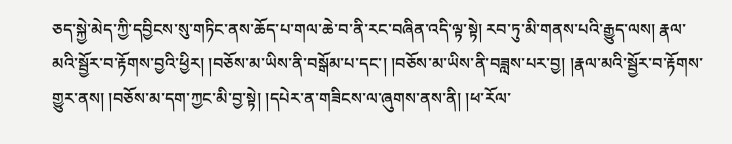ཅད་སྐྱེ་མེད་ཀྱི་དབྱིངས་སུ་གཏིང་ནས་ཆོད་པ་གལ་ཆེ་བ་ནི་རང་བཞིན་འདི་ལྟ་སྟེ། རབ་ཏུ་མི་གནས་པའི་རྒྱུད་ལས། རྣལ་མའི་སྦྱོར་བ་རྟོགས་བྱའི་ཕྱིར། །བཅོས་མ་ཡིས་ནི་བསྒོམ་པ་དང་། །བཅོས་མ་ཡིས་ནི་བཟླས་པར་བྱ། །རྣལ་མའི་སྦྱོར་བ་རྟོགས་གྱུར་ནས། །བཅོས་མ་དག་ཀྱང་མི་བྱ་སྟེ། །དཔེར་ན་གཟིངས་ལ་ཞུགས་ནས་ནི། །ཕ་རོལ་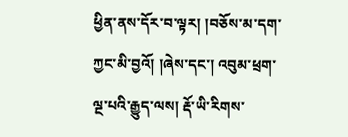ཕྱིན་ནས་དོར་བ་ལྟར། །བཅོས་མ་དག་ཀྱང་མི་བྱའོ། །ཞེས་དང་། འབུམ་ཕྲག་ལྔ་པའི་རྒྱུད་ལས། རྡོ་ཡི་རིགས་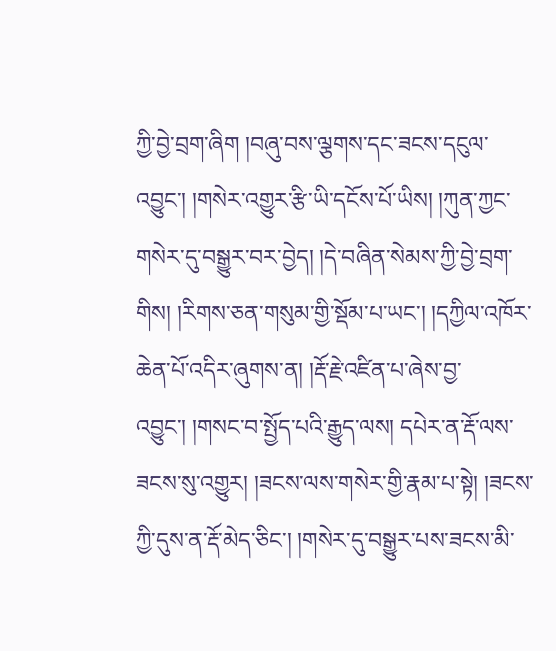ཀྱི་བྱེ་བྲག་ཞིག །བཞུ་བས་ལྕགས་དང་ཟངས་དངུལ་འབྱུང་། །གསེར་འགྱུར་རྩི་ཡི་དངོས་པོ་ཡིས། །ཀུན་ཀྱང་གསེར་དུ་བསྒྱུར་བར་བྱེད། །དེ་བཞིན་སེམས་ཀྱི་བྱེ་བྲག་གིས། །རིགས་ཅན་གསུམ་གྱི་སྡོམ་པ་ཡང་། །དཀྱིལ་འཁོར་ཆེན་པོ་འདིར་ཞུགས་ན། །རྡོ་རྗེ་འཛིན་པ་ཞེས་བྱ་འབྱུང་། །གསང་བ་སྤྱོད་པའི་རྒྱུད་ལས། དཔེར་ན་རྡོ་ལས་ཟངས་སུ་འགྱུར། །ཟངས་ལས་གསེར་གྱི་རྣམ་པ་སྟེ། །ཟངས་ཀྱི་དུས་ན་རྡོ་མེད་ཅིང་། །གསེར་དུ་བསྒྱུར་པས་ཟངས་མི་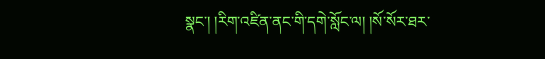སྣང་། །རིག་འཛིན་ནང་གི་དགེ་སློང་ལ། །སོ་སོར་ཐར་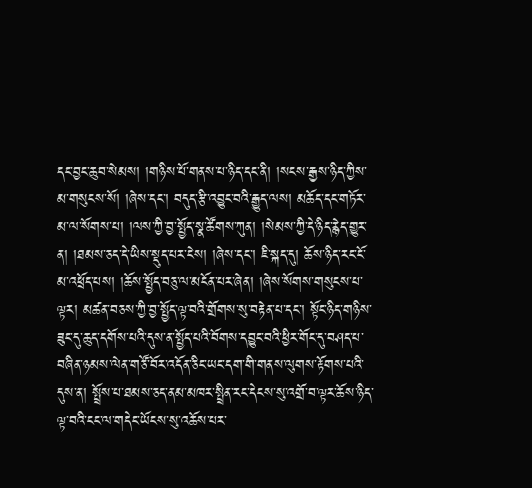དང་བྱང་ཆུབ་སེམས། །གཉིས་པོ་གནས་པ་ཉིད་དང་ནི། །སངས་རྒྱས་ཉིད་ཀྱིས་མ་གསུངས་སོ། །ཞེས་དང་། བདུད་རྩི་འབྱུང་བའི་རྒྱུད་ལས། མཆོད་དང་གཏོར་མ་ལ་སོགས་པ། །ལས་ཀྱི་བྱ་སྤྱོད་སྣ་ཚོགས་ཀུན། །སེམས་ཀྱི་དེ་ཉིད་རྙེད་གྱུར་ན། །ཐམས་ཅད་དེ་ཡིས་སྡུད་པར་ངེས། །ཞེས་དང་། ཇི་སྐད་དུ། ཆོས་ཉིད་རང་ངོ་མ་འཕྲོད་པས། །ཆོས་སྤྱོད་བཅུ་ལ་མངོན་པར་ཞེན། །ཞེས་སོགས་གསུངས་པ་ལྟར། མཚན་བཅས་ཀྱི་བྱ་སྤྱོད་ལྟ་བའི་གྲོགས་སུ་བརྟེན་པ་དང་། སྟོང་ཉིད་གཉིས་ཟུང་དུ་ཆུད་དགོས་པའི་དུས་ན་སྤྱོད་པའི་བོགས་དབྱུང་བའི་ཕྱིར་གོང་དུ་བཤད་པ་བཞིན་ཉམས་ལེན་གཙོ་བོར་འདོན་ཅིང་ཡང་དག་གི་གནས་ལུགས་རྟོགས་པའི་དུས་ན། སྤྲོས་པ་ཐམས་ཅད་ནམ་མཁར་སྤྲིན་རང་དེངས་སུ་འགྲོ་བ་ལྟར་ཆོས་ཉིད་ལྟ་བའི་ངང་ལ་གདེང་ཡོངས་སུ་འཆོས་པར་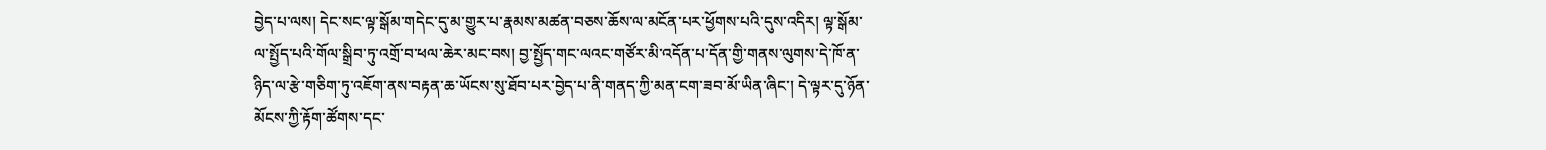བྱེད་པ་ལས། དེང་སང་ལྟ་སྒོམ་གདེང་དུ་མ་གྱུར་པ་རྣམས་མཚན་བཅས་ཆོས་ལ་མངོན་པར་ཕྱོགས་པའི་དུས་འདིར། ལྟ་སྒོམ་ལ་སྤྱོད་པའི་གོལ་སྒྲིབ་ཏུ་འགྲོ་བ་ཕལ་ཆེར་མང་བས། བྱ་སྤྱོད་གང་ལའང་གཙོར་མི་འདོན་པ་དོན་གྱི་གནས་ལུགས་དེ་ཁོ་ན་ཉིད་ལ་རྩེ་གཅིག་ཏུ་འཇོག་ནས་བརྟན་ཆ་ཡོངས་སུ་ཐོབ་པར་བྱེད་པ་ནི་གནད་ཀྱི་མན་ངག་ཟབ་མོ་ཡིན་ཞིང་། དེ་ལྟར་དུ་ཉོན་མོངས་ཀྱི་རྟོག་ཚོགས་དང་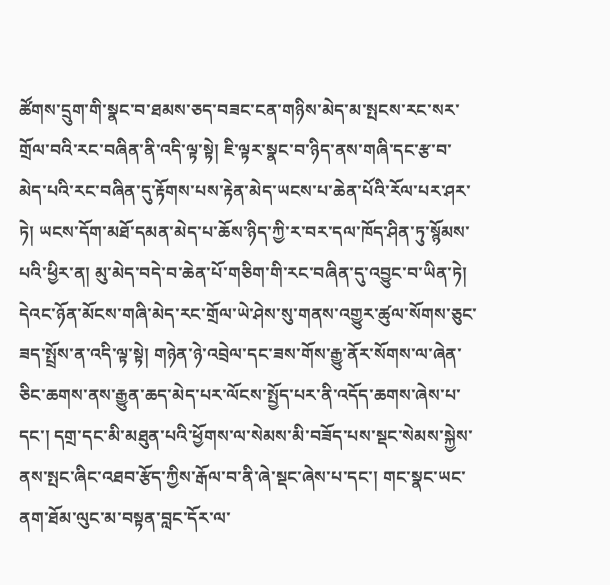ཚོགས་དྲུག་གི་སྣང་བ་ཐམས་ཅད་བཟང་ངན་གཉིས་མེད་མ་སྤངས་རང་སར་གྲོལ་བའི་རང་བཞིན་ནི་འདི་ལྟ་སྟེ། ཇི་ལྟར་སྣང་བ་ཉིད་ནས་གཞི་དང་རྩ་བ་མེད་པའི་རང་བཞིན་དུ་རྟོགས་པས་རྟེན་མེད་ཡངས་པ་ཆེན་པོའི་རོལ་པར་ཤར་ཏེ། ཡངས་དོག་མཐོ་དམན་མེད་པ་ཆོས་ཉིད་ཀྱི་ར་བར་དལ་ཁོད་ཤིན་ཏུ་སྙོམས་པའི་ཕྱིར་ན། མུ་མེད་བདེ་བ་ཆེན་པོ་གཅིག་གི་རང་བཞིན་དུ་འབྱུང་བ་ཡིན་ཏེ། དེའང་ཉོན་མོངས་གཞི་མེད་རང་གྲོལ་ཡེ་ཤེས་སུ་གནས་འགྱུར་ཚུལ་སོགས་ཅུང་ཟད་སྤྲོས་ན་འདི་ལྟ་སྟེ། གཉེན་ཉེ་འབྲེལ་དང་ཟས་གོས་རྒྱུ་ནོར་སོགས་ལ་ཞེན་ཅིང་ཆགས་ནས་རྒྱུན་ཆད་མེད་པར་ལོངས་སྤྱོད་པར་ནི་འདོད་ཆགས་ཞེས་པ་དང་། དགྲ་དང་མི་མཐུན་པའི་ཕྱོགས་ལ་སེམས་མི་བཟོད་པས་སྡང་སེམས་སྐྱེས་ནས་སྤང་ཞིང་འཐབ་རྩོད་ཀྱིས་རྒོལ་བ་ནི་ཞེ་སྡང་ཞེས་པ་དང་། གང་སྣང་ཡང་ནག་ཐོམ་ལུང་མ་བསྟན་བླང་དོར་ལ་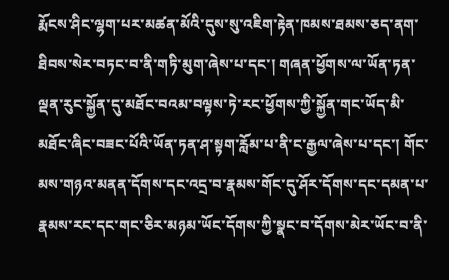རྨོངས་ཤིང་ལྷག་པར་མཚན་མོའི་དུས་སུ་འཇིག་རྟེན་ཁམས་ཐམས་ཅད་ནག་ཐིབས་སེར་བཏང་བ་ནི་གཏི་མུག་ཞེས་པ་དང་། གཞན་ཕྱོགས་ལ་ཡོན་ཏན་ལྡན་རུང་སྐྱོན་དུ་མཐོང་བའམ་བལྟས་ཏེ་རང་ཕྱོགས་ཀྱི་སྐྱོན་གང་ཡོད་མི་མཐོང་ཞིང་བཟང་པོའི་ཡོན་ཏན་ཤ་སྟག་རློམ་པ་ནི་ང་རྒྱལ་ཞེས་པ་དང་། གོང་མས་གཉའ་མནན་དོགས་དང་འདྲ་བ་རྣམས་གོང་དུ་ཤོར་དོགས་དང་དམན་པ་རྣམས་རང་དང་གང་ཅིར་མཉམ་ཡོང་དོགས་ཀྱི་སྣང་བ་དོགས་མེར་ཡོང་བ་ནི་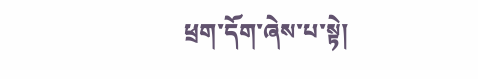ཕྲག་དོག་ཞེས་པ་སྟེ།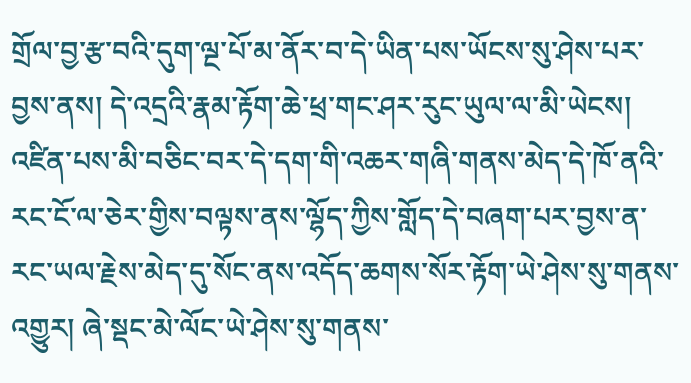གྲོལ་བྱ་རྩ་བའི་དུག་ལྔ་པོ་མ་ནོར་བ་དེ་ཡིན་པས་ཡོངས་སུ་ཤེས་པར་བྱས་ནས། དེ་འདྲའི་རྣམ་རྟོག་ཆེ་ཕྲ་གང་ཤར་རུང་ཡུལ་ལ་མི་ཡེངས། འཛིན་པས་མི་བཅིང་བར་དེ་དག་གི་འཆར་གཞི་གནས་མེད་དེ་ཁོ་ནའི་རང་ངོ་ལ་ཅེར་གྱིས་བལྟས་ནས་ལྷོད་ཀྱིས་གློད་དེ་བཞག་པར་བྱས་ན་རང་ཡལ་རྗེས་མེད་དུ་སོང་ནས་འདོད་ཆགས་སོར་རྟོག་ཡེ་ཤེས་སུ་གནས་འགྱུར། ཞེ་སྡང་མེ་ལོང་ཡེ་ཤེས་སུ་གནས་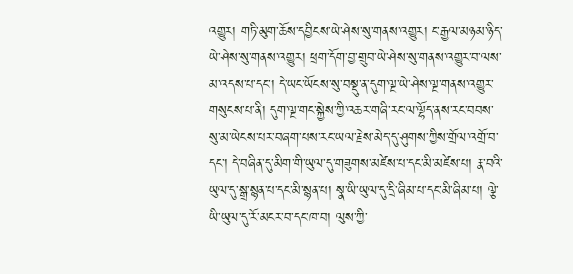འགྱུར། གཏི་མུག་ཆོས་དབྱིངས་ཡེ་ཤེས་སུ་གནས་འགྱུར། ང་རྒྱལ་མཉམ་ཉིད་ཡེ་ཤེས་སུ་གནས་འགྱུར། ཕྲག་དོག་བྱ་གྲུབ་ཡེ་ཤེས་སུ་གནས་འགྱུར་བ་ལས་མ་འདས་པ་དང་། དེ་ཡང་ཡོངས་སུ་བསྡུ་ན་དུག་ལྔ་ཡེ་ཤེས་ལྔ་གནས་འགྱུར་གསུངས་པ་ནི། དུག་ལྔ་གང་སྐྱེས་ཀྱི་འཆར་གཞི་རང་ལ་ལྷོད་ནས་རང་བབས་སུ་མ་ཡེངས་པར་བཞག་པས་རང་ཡལ་རྗེས་མེད་དུ་ཤུགས་ཀྱིས་གྲོལ་འགྲོ་བ་དང་། དེ་བཞིན་དུ་མིག་གི་ཡུལ་དུ་གཟུགས་མཛེས་པ་དང་མི་མཛེས་པ། རྣ་བའི་ཡུལ་དུ་སྒྲ་སྙན་པ་དང་མི་སྙན་པ། སྣ་ཡི་ཡུལ་དུ་དྲི་ཞིམ་པ་དང་མི་ཞིམ་པ། ལྕེ་ཡི་ཡུལ་དུ་རོ་མངར་བ་དང་ཁ་བ། ལུས་ཀྱི་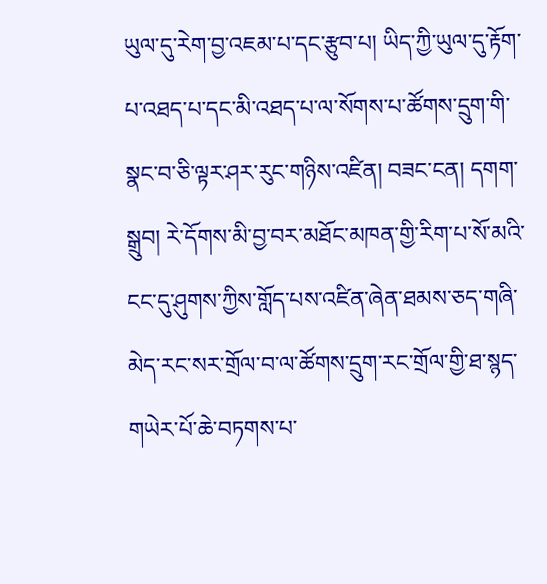ཡུལ་དུ་རེག་བྱ་འཇམ་པ་དང་རྩུབ་པ། ཡིད་ཀྱི་ཡུལ་དུ་རྟོག་པ་འཐད་པ་དང་མི་འཐད་པ་ལ་སོགས་པ་ཚོགས་དྲུག་གི་སྣང་བ་ཅི་ལྟར་ཤར་རུང་གཉིས་འཛིན། བཟང་ངན། དགག་སྒྲུབ། རེ་དོགས་མི་བྱ་བར་མཐོང་མཁན་གྱི་རིག་པ་སོ་མའི་ངང་དུ་ཤུགས་ཀྱིས་གློད་པས་འཛིན་ཞེན་ཐམས་ཅད་གཞི་མེད་རང་སར་གྲོལ་བ་ལ་ཚོགས་དྲུག་རང་གྲོལ་གྱི་ཐ་སྙད་གཡེར་པོ་ཆེ་བཏགས་པ་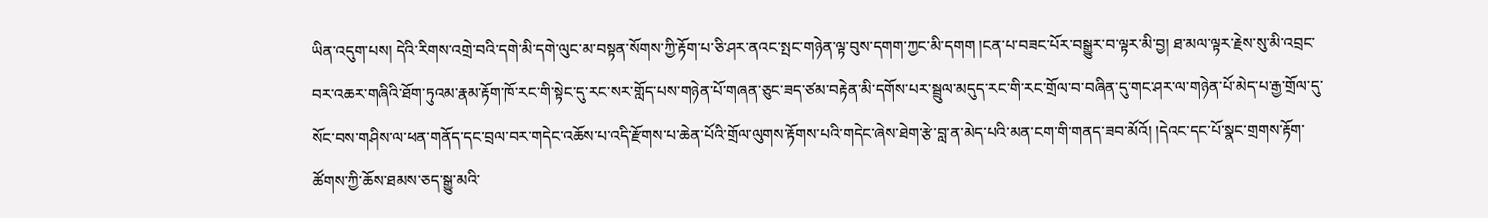ཡིན་འདུག་པས། དེའི་རིགས་འགྲེ་བའི་དགེ་མི་དགེ་ལུང་མ་བསྟན་སོགས་ཀྱི་རྟོག་པ་ཅི་ཤར་ནའང་སྤང་གཉེན་ལྟ་བུས་དགག་ཀྱང་མི་དགག །ངན་པ་བཟང་པོར་བསྒྱུར་བ་ལྟར་མི་བྱ། ཐ་མལ་ལྟར་རྗེས་སུ་མི་འབྲང་བར་འཆར་གཞིའི་ཐོག་ཏུའམ་རྣམ་རྟོག་ཁོ་རང་གི་སྟེང་དུ་རང་སར་གློད་པས་གཉེན་པོ་གཞན་ཅུང་ཟད་ཙམ་བརྟེན་མི་དགོས་པར་སྦྲུལ་མདུད་རང་གི་རང་གྲོལ་བ་བཞིན་དུ་གང་ཤར་ལ་གཉེན་པོ་མེད་པ་རྒྱ་གྲོལ་དུ་སོང་བས་གཤིས་ལ་ཕན་གནོད་དང་བྲལ་བར་གདེང་འཆོས་པ་འདི་རྫོགས་པ་ཆེན་པོའི་གྲོལ་ལུགས་རྟོགས་པའི་གདེང་ཞེས་ཐེག་རྩེ་བླ་ན་མེད་པའི་མན་ངག་གི་གནད་ཟབ་མོའོ། །དེའང་དང་པོ་སྣང་གྲགས་རྟོག་ཚོགས་ཀྱི་ཆོས་ཐམས་ཅད་སྒྱུ་མའི་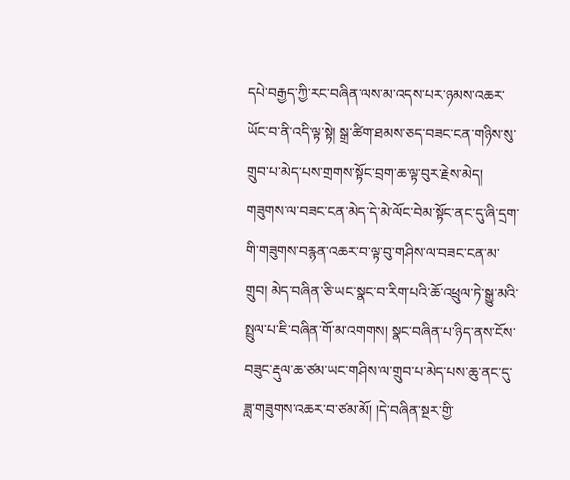དཔེ་བརྒྱད་ཀྱི་རང་བཞིན་ལས་མ་འདས་པར་ཉམས་འཆར་ཡོང་བ་ནི་འདི་ལྟ་སྟེ། སྒྲ་ཚིག་ཐམས་ཅད་བཟང་ངན་གཉིས་སུ་གྲུབ་པ་མེད་པས་གྲགས་སྟོང་བྲག་ཆ་ལྟ་བུར་རྗེས་མེད། གཟུགས་ལ་བཟང་ངན་མེད་དེ་མེ་ལོང་བེམ་སྟོང་ནང་དུ་ཞི་དྲག་གི་གཟུགས་བརྙན་འཆར་བ་ལྟ་བུ་གཤིས་ལ་བཟང་ངན་མ་གྲུབ། མེད་བཞིན་ཅི་ཡང་སྣང་བ་རིག་པའི་ཆོ་འཕྲུལ་ཏེ་སྒྱུ་མའི་སྤྲུལ་པ་ཇི་བཞིན་གོ་མ་འགགས། སྣང་བཞིན་པ་ཉིད་ནས་ངོས་བཟུང་རྡུལ་ཆ་ཙམ་ཡང་གཤིས་ལ་གྲུབ་པ་མེད་པས་ཆུ་ནང་དུ་ཟླ་གཟུགས་འཆར་བ་ཙམ་མོ། །དེ་བཞིན་སྔར་གྱི་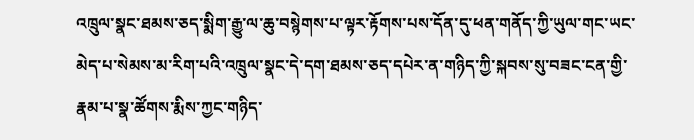འཁྲུལ་སྣང་ཐམས་ཅད་སྨིག་རྒྱུ་ལ་ཆུ་བསྙེགས་པ་ལྟར་རྟོགས་པས་དོན་དུ་ཕན་གནོད་ཀྱི་ཡུལ་གང་ཡང་མེད་པ་སེམས་མ་རིག་པའི་འཁྲུལ་སྣང་དེ་དག་ཐམས་ཅད་དཔེར་ན་གཉིད་ཀྱི་སྐབས་སུ་བཟང་ངན་གྱི་རྣམ་པ་སྣ་ཚོགས་རྨིས་ཀྱང་གཉིད་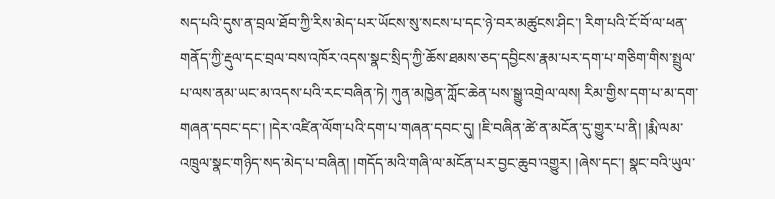སད་པའི་དུས་ན་བྲལ་ཐོབ་ཀྱི་རིས་མེད་པར་ཡོངས་སུ་སངས་པ་དང་ཉེ་བར་མཚུངས་ཤིང་། རིག་པའི་ངོ་བོ་ལ་ཕན་གནོད་ཀྱི་རྡུལ་དང་བྲལ་བས་འཁོར་འདས་སྣང་སྲིད་ཀྱི་ཆོས་ཐམས་ཅད་དབྱིངས་རྣམ་པར་དག་པ་གཅིག་གིས་སྤྲུལ་པ་ལས་ནམ་ཡང་མ་འདས་པའི་རང་བཞིན་ཏེ། ཀུན་མཁྱེན་ཀློང་ཆེན་པས་སྒྱུ་འགྲེལ་ལས། རིམ་གྱིས་དག་པ་མ་དག་གཞན་དབང་དང་། །དེར་འཛིན་ལོག་པའི་དག་པ་གཞན་དབང་དུ། །ཇི་བཞིན་ཚེ་ན་མངོན་དུ་གྱུར་པ་ནི། །རྨི་ལམ་འཁྲུལ་སྣང་གཉིད་སད་མེད་པ་བཞིན། །གདོད་མའི་གཞི་ལ་མངོན་པར་བྱང་ཆུབ་འགྱུར། །ཞེས་དང་། སྣང་བའི་ཡུལ་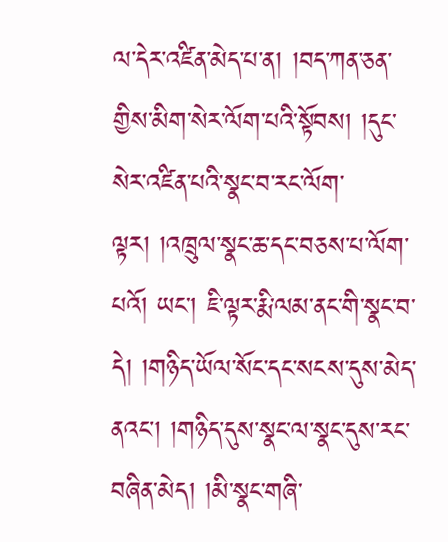ལ་དེར་འཛིན་མེད་པ་ན། །བད་ཀན་ཅན་གྱིས་མིག་སེར་ལོག་པའི་སྟོབས། །དུང་སེར་འཛིན་པའི་སྣང་བ་རང་ལོག་ལྟར། །འཁྲུལ་སྣང་ཆ་དང་བཅས་པ་ལོག་པའོ། ཡང་། ཇི་ལྟར་རྨི་ལམ་ནང་གི་སྣང་བ་དེ། །གཉིད་ཡོལ་སོང་དང་སངས་དུས་མེད་ནའང་། །གཉིད་དུས་སྣང་ལ་སྣང་དུས་རང་བཞིན་མེད། །མི་སྣང་གཞི་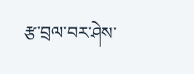རྩ་བྲལ་བར་ཤེས་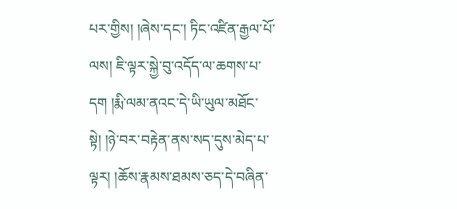པར་གྱིས། །ཞེས་དང་། ཏིང་འཛིན་རྒྱལ་པོ་ལས། ཇི་ལྟར་སྐྱེ་བུ་འདོད་ལ་ཆགས་པ་དག །རྨི་ལམ་ནའང་དེ་ཡི་ཡུལ་མཐོང་སྟེ། །ཉེ་བར་བརྟེན་ནས་སད་དུས་མེད་པ་ལྟར། །ཆོས་རྣམས་ཐམས་ཅད་དེ་བཞིན་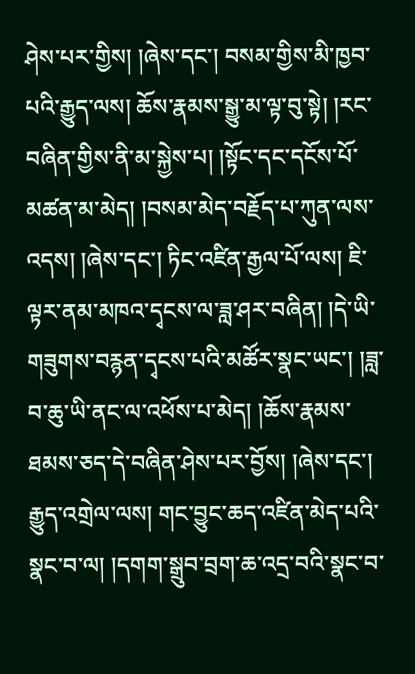ཤེས་པར་གྱིས། །ཞེས་དང་། བསམ་གྱིས་མི་ཁྱབ་པའི་རྒྱུད་ལས། ཆོས་རྣམས་སྒྱུ་མ་ལྟ་བུ་སྟེ། །རང་བཞིན་གྱིས་ནི་མ་སྐྱེས་པ། །སྟོང་དང་དངོས་པོ་མཚན་མ་མེད། །བསམ་མེད་བརྗོད་པ་ཀུན་ལས་འདས། །ཞེས་དང་། ཏིང་འཛིན་རྒྱལ་པོ་ལས། ཇི་ལྟར་ནམ་མཁའ་དྭངས་ལ་ཟླ་ཤར་བཞིན། །དེ་ཡི་གཟུགས་བརྙན་དྭངས་པའི་མཚོར་སྣང་ཡང་། །ཟླ་བ་ཆུ་ཡི་ནང་ལ་འཕོས་པ་མེད། །ཆོས་རྣམས་ཐམས་ཅད་དེ་བཞིན་ཤེས་པར་བྱོས། །ཞེས་དང་། རྒྱུད་འགྲེལ་ལས། གང་བྱུང་ཆད་འཛིན་མེད་པའི་སྣང་བ་ལ། །དགག་སྒྲུབ་བྲག་ཆ་འདྲ་བའི་སྣང་བ་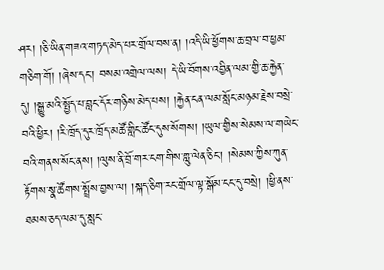ཤར། །ཅི་ཡིན་གཟའ་གཏད་མེད་པར་གྲོལ་བས་ན། །འདི་ཡི་ཕྱོགས་ཆ་བྲལ་བ་ཕྱམ་གཅིག་གོ། །ཞེས་དང་། བསམ་འགྲེལ་ལས། དེ་ཡི་བོགས་འབྱིན་ལམ་གྱི་ཆ་རྐྱེན་དུ། །སྒྱུ་མའི་སྤྱོད་པ་བླང་དོར་གཉིས་མེད་པས། །རྐྱེན་ངན་ལམ་སློང་མཉམ་རྗེས་བསྲེ་བའི་ཕྱིར། །རི་ཁྲོད་དུར་ཁྲོད་མཚོ་གླིང་ཚོང་དུས་སོགས། །ཡུལ་གྱིས་སེམས་ལ་གཡེང་བའི་གནས་སོང་ནས། །ལུས་ནི་བྲོ་གར་ངག་གིས་གླུ་ལེན་ཅིང་། །སེམས་ཀྱིས་ཀུན་རྟོགས་སྣ་ཚོགས་སྤྲོས་བྱས་ལ། །སྐད་ཅིག་རང་གྲོལ་ལྟ་སྒོམ་ངང་དུ་བསྲེ། །ཕྱི་ནས་ཐམས་ཅད་ལམ་དུ་སླང་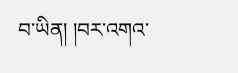བ་ཡིན། །བར་འགའ་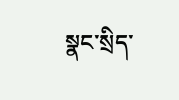སྣང་སྲིད་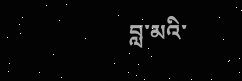བླ་མའི་